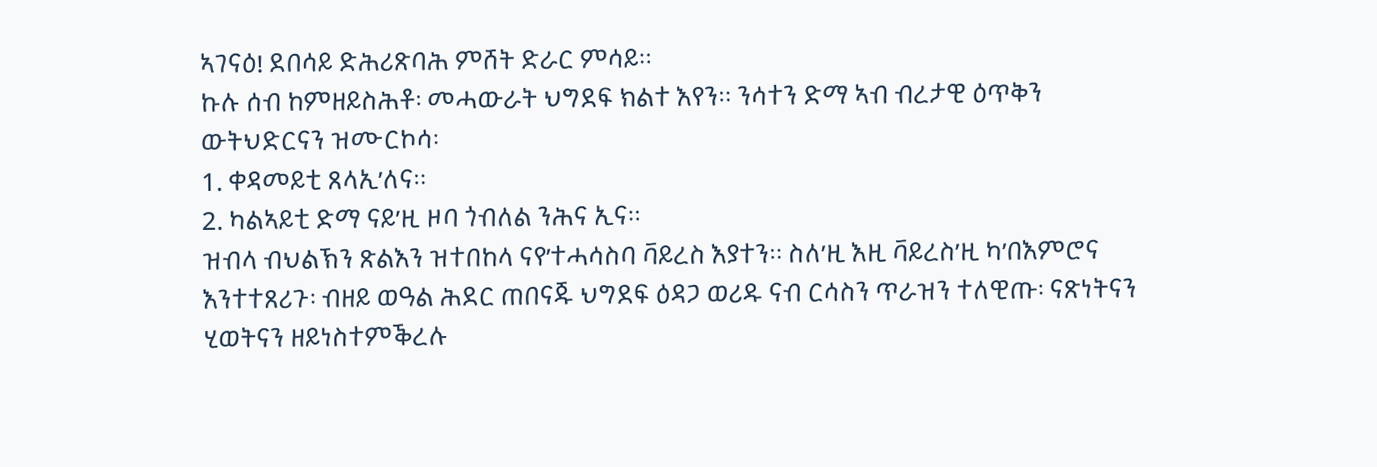ኣገናዕ! ደበሳይ ድሕሪጽባሕ ምሸት ድራር ምሳይ።
ኩሉ ሰብ ከምዘይስሕቶ፡ መሓውራት ህግደፍ ክልተ እየን። ንሳተን ድማ ኣብ ብረታዊ ዕጥቅን ውትህድርናን ዝሙርኮሳ፡
1. ቀዳመይቲ ጸላኢ’ለና።
2. ካልኣይቲ ድማ ናይ’ዚ ዞባ ጎብለል ንሕና ኢና።
ዝብላ ብህልኽን ጽልእን ዝተበከላ ናየ’ተሓሳስባ ቫይረስ እያተን። ስለ’ዚ እዚ ቫይረስ’ዚ ካ’በእምሮና እንተተጸሪጉ፡ ብዘይ ወዓል ሕደር ጠበናጁ ህግደፍ ዕዳጋ ወሪዱ ናብ ርሳስን ጥራዝን ተለዊጡ፡ ናጽነትናን ሂወትናን ዘይነስተምቕረሉ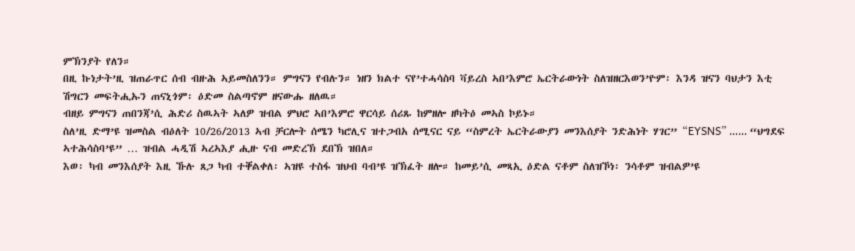ምኽንያት የለን።
በዚ ኩነታት’ዚ ዝጠራጥር ሰብ ብዙሕ ኣይመስለንን። ምግናን የብሉን። ነዘን ክልተ ናየ’ተሓሳስባ ቫይረስ ኣበ’እምሮ ኤርትራውነት ስለዝዘርእወን’ዮም፡ እንዳ ዝናን ባህታን እቲ ሽግርን መፍትሒኡን ጠናኒጎም፡ ዕድመ ስልጣኖም ዘናውሑ ዘለዉ።
ብዘይ ምግናን ጠበንጃ’ሲ ሕድሪ ስዉኣት ኣለዎ ዝብል ምህሮ ኣበ’እምሮ ዋርሳይ ሰሪጹ ከምዘሎ ዘካትዕ መኣስ ኮይኑ።
ስለ’ዚ ድማ’ዩ ዝመስል ብዕለት 10/26/2013 ኣብ ቻርሎት ሰሜን ካሮሊና ዝተጋብአ ሰሚናር ናይ “ስምረት ኤርትራውያን መንእሰያት ንድሕነት ሃገር” “EYSNS” …… “ህግደፍ ኣተሕሳስባ’ዩ” … ዝብል ሓዲሽ ኣረኣእያ ሒዙ ናብ መድረኽ ደበኽ ዝበለ።
እወ፡ ካብ መንእሰያት እዚ ኹሉ ጸጋ ካብ ተቐልቀለ፡ ኣዝዩ ተስፋ ዝህብ ባብ’ዩ ዝኽፈት ዘሎ። ከመይ’ሲ መጻኢ ዕድል ናቶም ስለዝኾነ፡ ንሳቶም ዝብልዎ’ዩ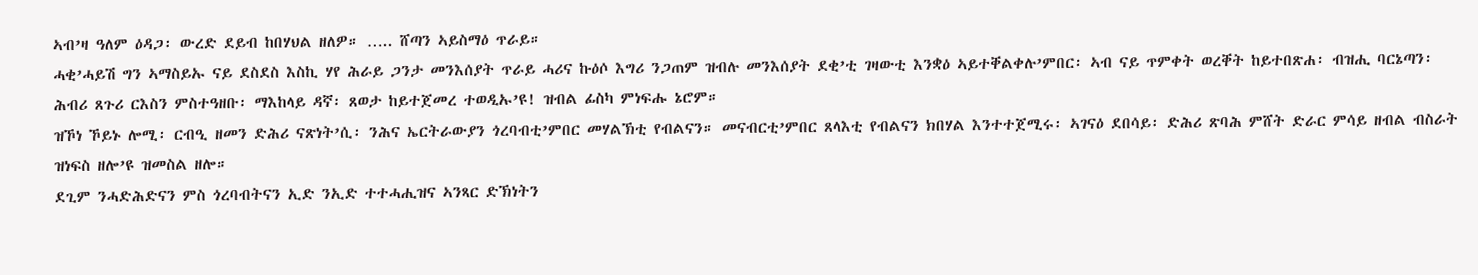ኣብ’ዛ ዓለም ዕዳጋ፡ ውረድ ደይብ ከበሃህል ዘለዎ። ….. ሸጣን ኣይስማዕ ጥራይ።
ሓቂ’ሓይሽ ግን ኣማስይኡ ናይ ደስደስ እስኪ ሃየ ሕራይ ጋንታ መንእሰያት ጥራይ ሓሪና ኩዕሶ እግሪ ንጋጠም ዝብሉ መንእሰያት ደቂ’ቲ ገዛውቲ እንቋዕ ኣይተቐልቀሉ’ምበር፡ ኣብ ናይ ጥምቀት ወረቐት ከይተበጽሐ፡ ብዝሒ ባርኔጣን፡ ሕብሪ ጸጉሪ ርእስን ምስተዓዘቡ፡ ማእከላይ ዳኛ፡ ጸወታ ከይተጀመረ ተወዲኡ’ዩ! ዝብል ፊስካ ምነፍሑ ኔሮም።
ዝኾነ ኾይኑ ሎሚ፡ ርብዒ ዘመን ድሕሪ ናጽነት’ሲ፡ ንሕና ኤርትራውያን ጎረባብቲ’ምበር መሃልኽቲ የብልናን። መናብርቲ’ምበር ጸላእቲ የብልናን ክበሃል እንተተጀሚሩ፡ ኣገናዕ ደበሳይ፡ ድሕሪ ጽባሕ ምሸት ድራር ምሳይ ዘብል ብስራት ዝነፍስ ዘሎ’ዩ ዝመስል ዘሎ።
ደጊም ንሓድሕድናን ምስ ጎረባብትናን ኢድ ንኢድ ተተሓሒዝና ኣንጻር ድኽነትን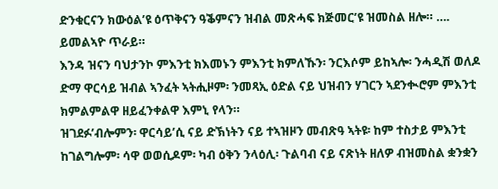ድንቁርናን ክውዕል’ዩ ዕጥቅናን ዓቕምናን ዝብል መጽሓፍ ክጅመር’ዩ ዝመስል ዘሎ። …. ይመልኣዮ ጥራይ።
እንዳ ዝናን ባህታንኮ ምእንቲ ክእመኑን ምእንቲ ክምለኹን፡ ንርእሶም ይከኣሎ፡ ንሓዲሽ ወለዶ ድማ ዋርሳይ ዝብል ኣንፈት ኣትሒዞም፡ ንመጻኢ ዕድል ናይ ህዝብን ሃገርን ኣደንቊሮም ምእንቲ ክምልምልዋ ዘይፈንቀልዋ እምኒ የላን።
ዝገደፉ’ብሎምን፡ ዋርሳይ’ሲ ናይ ድኽነትን ናይ ተኣዝዞን መብጽዓ ኣትዩ፡ ከም ተስታይ ምእንቲ ከገልግሎም፡ ሳዋ ወወሲዶም፡ ካብ ዕቅን ንላዕሊ፡ ጉልባብ ናይ ናጽነት ዘለዎ ብዝመስል ቋንቋን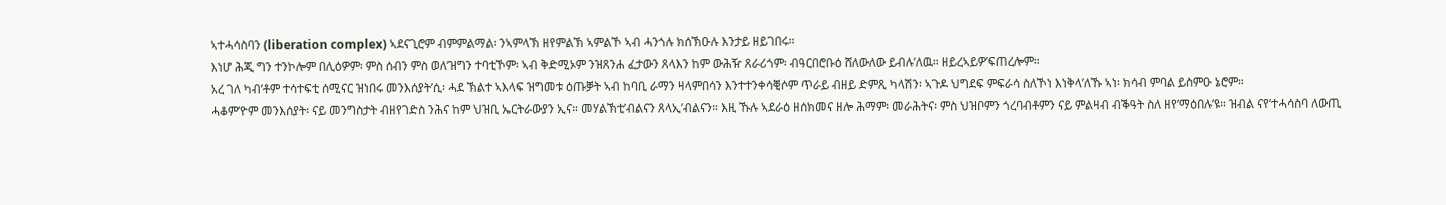ኣተሓሳስባን (liberation complex) ኣደናጊሮም ብምምልማል፡ ንኣምላኽ ዘየምልኽ ኣምልኾ ኣብ ሓንጎሉ ክሰኽዑሉ እንታይ ዘይገበሩ።
እነሆ ሕጂ ግን ተንኮሎም በሊዕዎም፡ ምስ ሰብን ምስ ወለ’ዝግን ተባቲኾም፡ ኣብ ቅድሚኦም ንዝጸንሐ ፈታውን ጸላእን ከም ውሕዥ ጸራሪጎም፡ ብዓርበሮቡዕ ሸለውለው ይብሉ’ለዉ። ዘይረኣይዎ’ፍጠረሎም።
አረ ገለ ካብ’ቶም ተሳተፍቲ ሰሚናር ዝነበሩ መንእሰያት’ሲ፡ ሓደ ኽልተ ኣእላፍ ዝግመቱ ዕጡቓት ኣብ ከባቢ ራማን ዛላምበሳን እንተተንቀሳቒሶም ጥራይ ብዘይ ድምጺ ካላሽን፡ ኣጉዶ ህግደፍ ምፍራሳ ስለኾነ እነቅላ’ለኹ ኣነ፡ ክሳብ ምባል ይስምዑ ኔሮም።
ሓቆም’ዮም መንእሰያት፡ ናይ መንግስታት ብዘየገድስ ንሕና ከም ህዝቢ ኤርትራውያን ኢና። መሃልኽቲ’ብልናን ጸላኢ’ብልናን። እዚ ኹሉ ኣደራዕ ዘሰክመና ዘሎ ሕማም፡ መራሕትና፡ ምስ ህዝቦምን ጎረባብቶምን ናይ ምልዛብ ብቕዓት ስለ ዘየ’ማዕበሉ’ዩ። ዝብል ናየ’ተሓሳስባ ለውጢ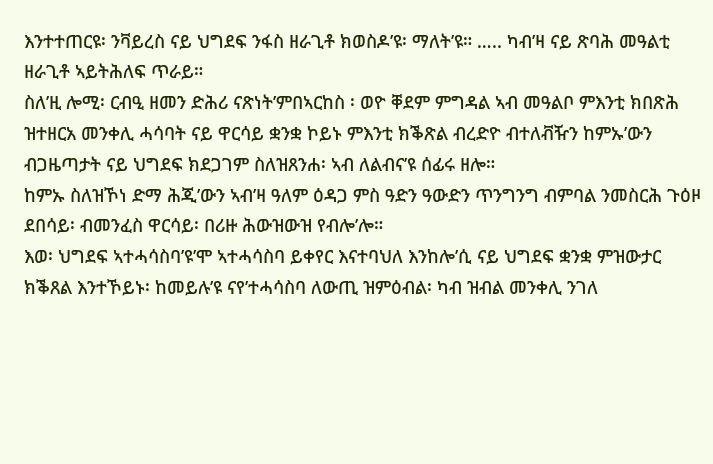እንተተጠርዩ፡ ንቫይረስ ናይ ህግደፍ ንፋስ ዘራጊቶ ክወስዶ’ዩ፡ ማለት’ዩ። ….. ካብ’ዛ ናይ ጽባሕ መዓልቲ ዘራጊቶ ኣይትሕለፍ ጥራይ።
ስለ’ዚ ሎሚ፡ ርብዒ ዘመን ድሕሪ ናጽነት’ምበኣርከስ ፡ ወዮ ቐደም ምግዳል ኣብ መዓልቦ ምእንቲ ክበጽሕ ዝተዘርአ መንቀሊ ሓሳባት ናይ ዋርሳይ ቋንቋ ኮይኑ ምእንቲ ክቕጽል ብረድዮ ብተለቭዥን ከምኡ’ውን ብጋዜጣታት ናይ ህግደፍ ክደጋገም ስለዝጸንሐ፡ ኣብ ለልብና’ዩ ሰፊሩ ዘሎ።
ከምኡ ስለዝኾነ ድማ ሕጂ’ውን ኣብ’ዛ ዓለም ዕዳጋ ምስ ዓድን ዓውድን ጥንግንግ ብምባል ንመስርሕ ጉዕዞ ደበሳይ፡ ብመንፈስ ዋርሳይ፡ በሪዙ ሕውዝውዝ የብሎ’ሎ።
እወ፡ ህግደፍ ኣተሓሳስባ’ዩ’ሞ ኣተሓሳስባ ይቀየር እናተባህለ እንከሎ’ሲ ናይ ህግደፍ ቋንቋ ምዝውታር ክቕጸል እንተኾይኑ፡ ከመይሉ’ዩ ናየ’ተሓሳስባ ለውጢ ዝምዕብል፡ ካብ ዝብል መንቀሊ ንገለ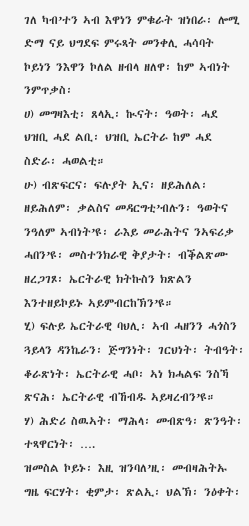ገለ ካብ’ተን ኣብ እዋነን ምቁራት ዝነበራ፡ ሎሚ ድማ ናይ ህግደፍ ምሩጻት መንቀሊ ሓሳባት ኮይነን ንእዋን ኮለል ዘብላ ዘለዋ፡ ከም ኣብነት ንምጥቃስ፡
ሀ) መግዛእቲ፡ ጸላኢ፡ ኲናት፡ ዓወት፡ ሓደ ህዝቢ ሓደ ልቢ፡ ህዝቢ ኤርትራ ከም ሓደ ስድራ፡ ሓወልቲ።
ሁ) ብጽፍርና፡ ፍሉያት ኢና፡ ዘይሕለል፡ ዘይሕለም፡ ቃልስና መዳርግቲ’ብሉን፡ ዓወትና ንዓለም ኣብነት’ዩ፡ ራእይ መራሕትና ንኣፍሪቃ ሓበን’ዩ፡ መስተንክራዊ ቅያታት፡ ብቕልጽሙ ዘረጋገጾ፡ ኤርትራዊ ክትኩስን ክጽልን እንተዘይኮይኑ ኣይምብርከኽን’ዩ።
ሂ) ፍሉይ ኤርትራዊ ባህሊ፡ ኣብ ሓዘንን ሓጎስን ጓይላን ዳንኬራን፡ ጅግንነት፡ ገርህነት፡ ትብዓት፡ ቆራጽነት፡ ኤርትራዊ ሓቦ፡ ኣነ ክሓልፍ ንስኻ ጽናሕ፡ ኤርትራዊ ብኸብዱ ኣይዛረብን’ዩ።
ሃ) ሕድሪ ስዉኣት፡ ማሕላ፡ መብጽዓ፡ ጽንዓት፡ ተጻዋርነት፡ ….
ዝመስል ኮይኑ፡ እዚ ዝንባለ’ዚ፡ መብዛሕትኡ ግዜ ፍርሃት፡ ቂምታ፡ ጽልኢ፡ ህልኽ፡ ንዕቀት፡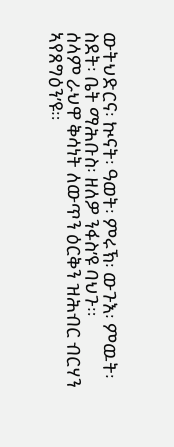ውትህድርና፡ ኲናት፡ ዓወት፡ ምሩኽ፡ ውጉእ፡ ምዉት፡ ስደት፡ ቤት ማሕቡስ፡ ዘለዎ ንፋስ’ዩ ባህጉ።
ሰላም ራህዋ ቅሳነት ለውጥን ዕርቅን ዝሕብር ብርሃን ኣየጸግዕን’ዩ።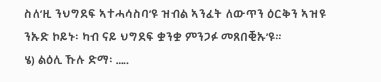ስለ’ዚ ንህግደፍ ኣተሓሳስባ’ዩ ዝብል ኣንፈት ለውጥን ዕርቅን ኣዝዩ ንኡድ ኮይኑ፡ ካብ ናይ ህግደፍ ቋንቋ ምንጋፉ መጸበቒኡ’ዩ።
ሄ) ልዕሊ ኹሉ ድማ፡ …..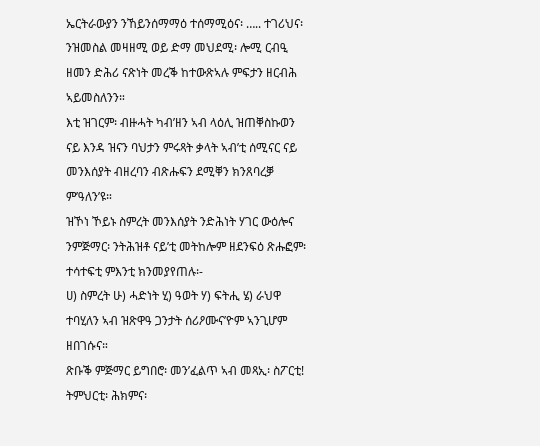ኤርትራውያን ንኸይንሰማማዕ ተሰማሚዕና፡ ….. ተገሪህና፡
ንዝመስል መዛዘሚ ወይ ድማ መህደሚ፡ ሎሚ ርብዒ ዘመን ድሕሪ ናጽነት መረቕ ከተውጽኣሉ ምፍታን ዘርብሕ ኣይመስለንን።
እቲ ዝገርም፡ ብዙሓት ካብ’ዘን ኣብ ላዕሊ ዝጠቐስኩወን ናይ እንዳ ዝናን ባህታን ምሩጻት ቃላት ኣብ’ቲ ሰሚናር ናይ መንእሰያት ብዘረባን ብጽሑፍን ደሚቐን ክንጸባረቓ ም’ዓለን’ዩ።
ዝኾነ ኾይኑ ስምረት መንእሰያት ንድሕነት ሃገር ውዕሎና ንምጅማር፡ ንትሕዝቶ ናይ’ቲ መትከሎም ዘደንፍዕ ጽሑፎም፡ ተሳተፍቲ ምእንቲ ክንመያየጠሉ፡-
ሀ) ስምረት ሁ) ሓድነት ሂ) ዓወት ሃ) ፍትሒ ሄ) ራህዋ
ተባሂለን ኣብ ዝጽዋዓ ጋንታት ሰሪዖሙና’ዮም ኣንጊሆም ዘበገሱና።
ጽቡቕ ምጅማር ይግበሮ፡ መን’ፈልጥ ኣብ መጻኢ፡ ስፖርቲ! ትምህርቲ፡ ሕክምና፡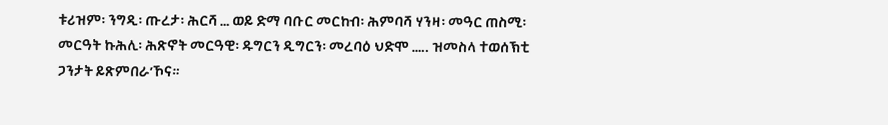ቱሪዝም፡ ንግዲ፡ ጡረታ፡ ሕርሻ … ወይ ድማ ባቡር መርከብ፡ ሕምባሻ ሃንዛ፡ መዓር ጠስሚ፡ መርዓት ኩሕሊ፡ ሕጽኖት መርዓዊ፡ ዱግርን ዲግርን፡ መረባዕ ህድሞ ….. ዝመስላ ተወሰኽቲ ጋንታት ይጽምበራ’ኾና።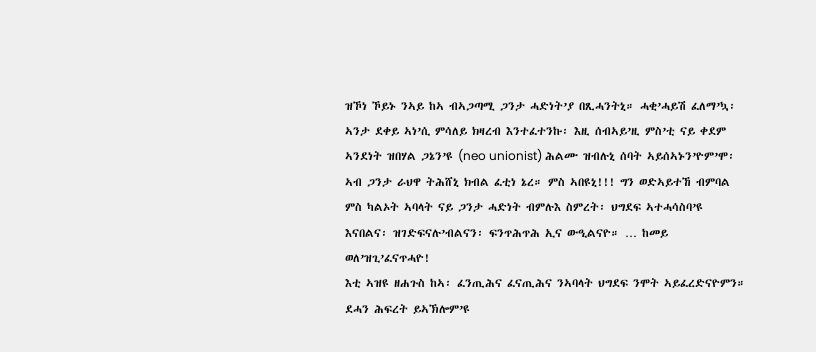ዝኾነ ኾይኑ ንኣይ ከኣ ብኣጋጣሚ ጋንታ ሓድነት’ያ በጺሓንትኒ። ሓቂ’ሓይሽ ፈለማ’ኳ፡ ኣንታ ደቀይ ኣነ’ሲ ምሳለይ ክዛረብ እንተፈተንኩ፡ እዚ ሰብኣይ’ዚ ምስ’ቲ ናይ ቀደም ኣንደነት ዝበሃል ጋኔን’ዩ (neo unionist) ሕልሙ ዝብሉኒ ሰባት ኣይሰኣኑን’ዮም’ሞ፡ ኣብ ጋንታ ራህዋ ትሕሸኒ ክብል ፈቲነ ኔረ። ምስ ኣበዩኒ!!! ግን ወድኣይተኸ ብምባል ምስ ካልኦት ኣባላት ናይ ጋንታ ሓድነት ብምሉእ ስምረት፡ ህግደፍ ኣተሓሳስባ’ዩ እናበልና፡ ዝገድፍናሉ’ብልናን፡ ፍንጥሕጥሕ ኢና ውዒልናዮ። … ከመይ ወለ’ዝጊ’ፈናጥሓዮ!
እቲ ኣዝዩ ዘሐጉስ ከኣ፡ ፈንጢሕና ፈናጢሕና ንኣባላት ህግደፍ ንሞት ኣይፈረድናዮምን። ደሓን ሕፍረት ይኣኽሎም’ዩ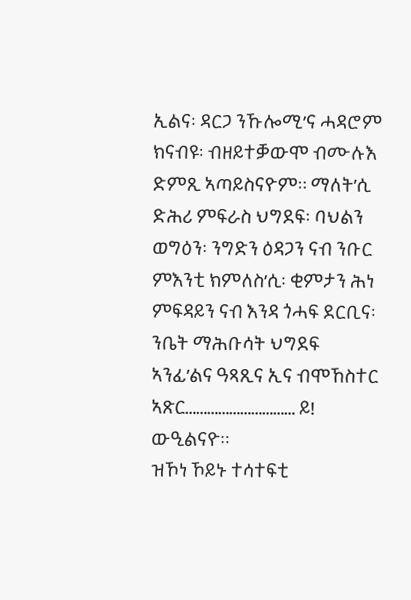ኢልና፡ ዳርጋ ንኹሎሚ’ና ሓዳሮም ክናብዩ፡ ብዘይተቓውሞ ብሙሉእ ድምጺ ኣጣይስናዮም። ማለት’ሲ ድሕሪ ምፍራስ ህግደፍ፡ ባህልን ወግዕን፡ ንግድን ዕዳጋን ናብ ንቡር ምእንቲ ክምለስ’ሲ፡ ቂምታን ሕነ ምፍዳይን ናብ እንዳ ጎሓፍ ደርቢና፡ ንቤት ማሕቡሳት ህግደፍ ኣንፊ’ልና ዓጻጺና ኢና ብሞኸስተር ኣጽር………………………… ይ! ውዒልናዮ።
ዝኾነ ኾይኑ ተሳተፍቲ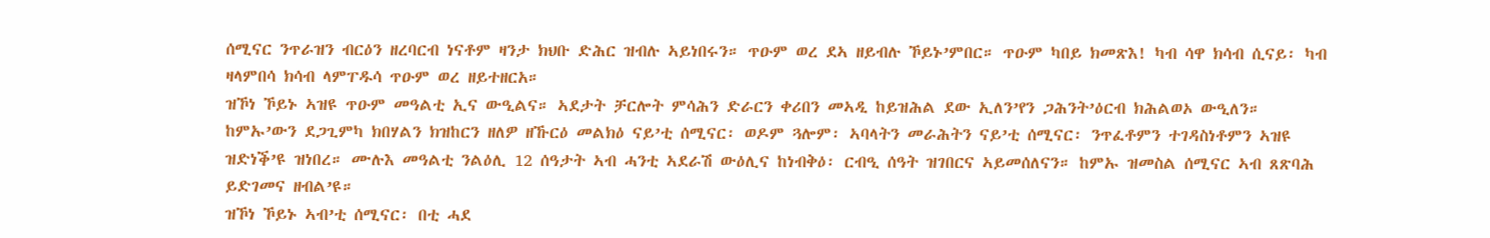ሰሚናር ንጥራዝን ብርዕን ዘረባርብ ነናቶም ዛንታ ክህቡ ድሕር ዝብሉ ኣይነበሩን። ጥዑም ወረ ደኣ ዘይብሉ ኾይኑ’ምበር። ጥዑም ካበይ ክመጽእ! ካብ ሳዋ ክሳብ ሲናይ፡ ካብ ዛላምበሳ ክሳብ ላምፐዱሳ ጥዑም ወረ ዘይተዘርአ።
ዝኾነ ኾይኑ ኣዝዩ ጥዑም መዓልቲ ኢና ውዒልና። ኣደታት ቻርሎት ምሳሕን ድራርን ቀሪበን መኣዲ ከይዝሕል ደው ኢለን’የን ጋሕንት’ዕርብ ክሕልወኦ ውዒለን።
ከምኡ’ውን ደጋጊምካ ክበሃልን ክዝከርን ዘለዎ ዘኹርዕ መልክዕ ናይ’ቲ ሰሚናር፡ ወዶም ጓሎም፡ ኣባላትን መራሕትን ናይ’ቲ ሰሚናር፡ ንጥፈቶምን ተገዳስነቶምን ኣዝዩ ዝድነቕ’ዩ ዝነበረ። ሙሉእ መዓልቲ ንልዕሊ 12 ሰዓታት ኣብ ሓንቲ ኣደራሽ ውዕሊና ከነብቅዕ፡ ርብዒ ሰዓት ዝገበርና ኣይመሰለናን። ከምኡ ዝመስል ሰሚናር ኣብ ጸጽባሕ ይድገመና ዘብል’ዩ።
ዝኾነ ኾይኑ ኣብ’ቲ ሰሚናር፡ በቲ ሓደ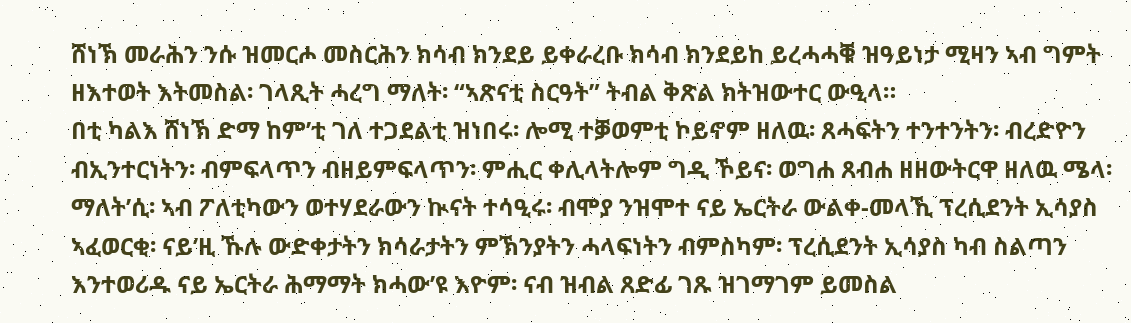ሸነኽ መራሕን ንሱ ዝመርሖ መስርሕን ክሳብ ክንደይ ይቀራረቡ ክሳብ ክንደይከ ይረሓሓቑ ዝዓይነታ ሚዛን ኣብ ግምት ዘእተወት እትመስል፡ ገላጺት ሓረግ ማለት፡ “ኣጽናቲ ስርዓት” ትብል ቅጽል ክትዝውተር ውዒላ።
በቲ ካልእ ሸነኽ ድማ ከም’ቲ ገለ ተጋደልቲ ዝነበሩ፡ ሎሚ ተቓወምቲ ኮይኖም ዘለዉ፡ ጸሓፍትን ተንተንትን፡ ብረድዮን ብኢንተርነትን፡ ብምፍላጥን ብዘይምፍላጥን፡ ምሒር ቀሊላትሎም ግዲ ኾይና፡ ወግሐ ጸብሐ ዘዘውትርዋ ዘለዉ ሜላ፡ ማለት’ሲ፡ ኣብ ፖለቲካውን ወተሃደራውን ኲናት ተሳዒሩ፡ ብሞያ ንዝሞተ ናይ ኤርትራ ውልቀ-መላኺ ፕረሲደንት ኢሳያስ ኣፈወርቂ፡ ናይ’ዚ ኹሉ ውድቀታትን ክሳራታትን ምኽንያትን ሓላፍነትን ብምስካም፡ ፕረሲደንት ኢሳያስ ካብ ስልጣን እንተወሪዱ ናይ ኤርትራ ሕማማት ክሓው’ዩ እዮም፡ ናብ ዝብል ጸድፊ ገጹ ዝገማገም ይመስል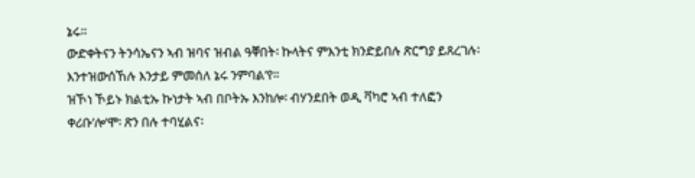ኔሩ።
ውድቀትናን ትንሳኤናን ኣብ ዝባና ዝብል ዓቐበት፡ ኩላትና ምእንቲ ክንድይበሉ ጽርግያ ይጸረገሉ፡ እንተዝውሰኸሉ እንታይ ምመሰለ ኔሩ ንምባል’የ።
ዝኾነ ኾይኑ ክልቲኡ ኩነታት ኣብ በቦትኡ እንከሎ፡ ብሃንደበት ወዲ ቫካሮ ኣብ ተለፎን ቀሪቡ’ሎ’ሞ፡ ጽን በሉ ተባሂልና፡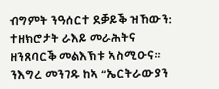ብግምት ንዓሰርተ ደቓይቕ ዝኸውን: ተዘክሮታት ራእይ መራሕትና ዘንጸባርቕ መልእኽቱ ኣስሚዑና። ንእግረ መንገዱ ከኣ “ኤርትራውያን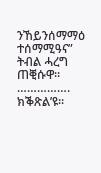ንኸይንሰማማዕ ተሰማሚዓና” ትብል ሓረግ ጠቒሱዋ። ……………. ክቕጽል’ዩ።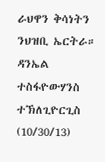ራህዋን ቅሳነትን ንህዝቢ ኤርትራ።
ዳንኤል ተስፋዮውሃንስ ተኽለጊዮርጊስ (10/30/13)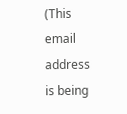(This email address is being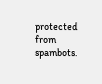protected from spambots.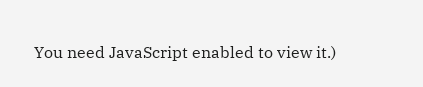You need JavaScript enabled to view it.)